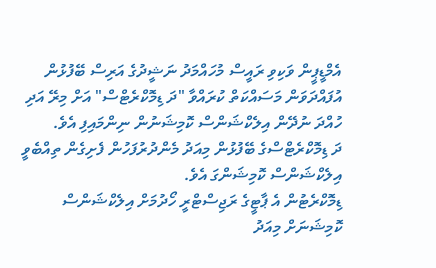އެމްޑީޕީން ވަކިވި ރައީސް މުހައްމަދު ނަޝީދުގެ އަރިސް ބޭފުޅުން އުފައްދަވަން މަސައްކަތް ކުރައްވާ "ދަ ޑިމޮކްރެޓްސް" އަށް މިރޭ އަދި ހުއްދަ ނުދޭން އިލެކްޝަންސް ކޮމިޝަނުން ނިންމައިފި އެވެ.
ދަ ޑިމޮކްރެޓްސްގެ ބޭފުޅުން މިއަދު މެންދުރުފަހުން ފެށިގެން ތިއްބެވީ އިލެކްޝަންސް ކޮމިޝަންގަ އެވެ.
ޑިމޮކްރެޓުން އެ ޕާޓީގެ ރަޖިސްޓްރީ ހޯދުމަށް އިލެކްޝަންސް ކޮމިޝަނަށް މިއަދު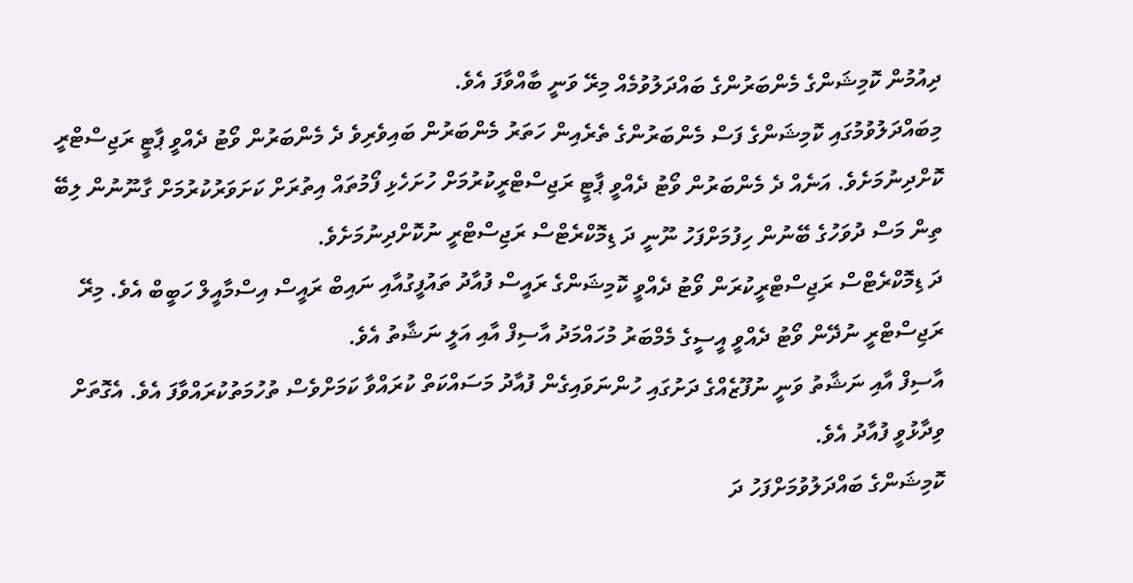ދިއުމުން ކޮމިޝަންގެ މެންބަރުންގެ ބައްދަލުވުމެއް މިރޭ ވަނީ ބާއްވާފަ އެވެ.
މިބައްދަލުވުމުގައި ކޮމިޝަންގެ ފަސް މެންބަރުންގެ ތެރެއިން ހަތަރު މެންބަރުން ބައިވެރިވެ ދެ މެންބަރުން ވޯޓު ދެއްވީ ޕާޓީ ރަޖިސްޓްރީ ކޮށްދިނުމަށެވެ. އަނެއް ދެ މެންބަރުން ވޯޓު ދެއްވީ ޕާޓީ ރަޖިސްޓްރީކުރުމަށް ހުށަހެޅި ފޯމުތައް އިތުރަށް ކަށަވަރުކުރުމަށް ގާނޫނުން ލިބޭ ތިން މަސް ދުވަހުގެ ބޭނުން ހިފުމަށްފަހު ނޫނީ ދަ ޑިމޮކްރެޓްސް ރަޖިސްޓްރީ ނުކޮށްދިނުމަށެވެ.
ދަ ޑިމޮކްރެޓްސް ރަޖިސްޓްރީކުރަން ވޯޓު ދެއްވީ ކޮމިޝަންގެ ރައީސް ފުއާދު ތައުފީގުއާއި ނައިބް ރައީސް އިސްމާއީލް ހަބީބް އެވެ. މިރޭ ރަޖިސްޓްރީ ނުދޭން ވޯޓު ދެއްވީ އީސީގެ މެމްބަރު މުހައްމަދު އާސިފް އާއި އަލީ ނަޝާތު އެވެ.
އާސިފް އާއި ނަޝާތު ވަނީ ނުފޫޒެއްގެ ދަށުގައި ހުންނަވައިގެން ފުއާދު މަސައްކަތް ކުރައްވާ ކަމަށްވެސް ތުހުމަތުކުރައްވާފަ އެވެ. އެގޮތަށް ވިދާޅުވީ ފުއާދު އެވެ.
ކޮމިޝަންގެ ބައްދަލުވުމަށްފަހު ދަ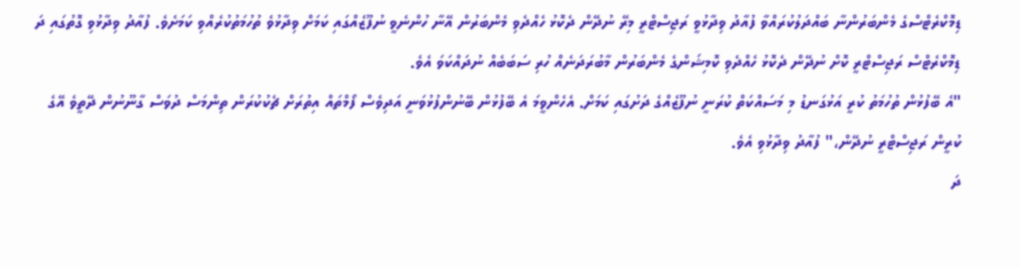ޑިމޮކްރެޓްސްގެ މެންބަރުންނާ ބައްދަލުކުރައްވާ ފުއާދު ވިދާޅުވީ ރަޖިސްޓްރީ މިރޭ ނުދޭން ދެކޮޅު ހެއްދެވި މެންބަރުން އޭނާ ހުންނެވީ ނުފޫޒެއްގައި ކަމަށް ވިދާޅުވެ ތުހުމަތުކުރެއްވި ކަމަށެވެ. ފުއާދު ވިދާޅުވި ގޮތުގައި ދަ ޑިމޮކްރެޓްސް ރަޖިސްޓްރީ ކޮށް ނުދޭން ދެކޮޅު ހެއްދެވި ކޮމިޝަންގެ މެންބަރުން މާބުރަދަނެއް ހުރި ސަބަބެއް ނުދައްކަވަ އެވެ.
"އެ ބޭފުޅުން ތުހުމަތު ކުރީ އަޅުގަނޑު މި މަސައްކަތް ކުރަނީ ނުފޫޒެއްގެ ދަށުގައި ކަމަށް. އެހެންވީމަ އެ ބޭފުޅުން ބޭނުންފުޅުވަނީ އަދިވެސް ފޯމްތައް އިތުރަށް ޗެކުކުރަން ތިންމަސް ދުވަސް ގާނޫނުން ދޭތީވެ އޭގެ ކުރީން ރަޖިސްޓްރީ ނުދޭން،" ފުއާދު ވިދާޅުވި އެވެ.
ދަ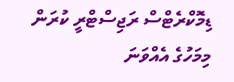ޑިމޮކްރެޓްސް ރަޖިސްޓްރީ ކުރަން މިމަހުގެ އެއްވަނަ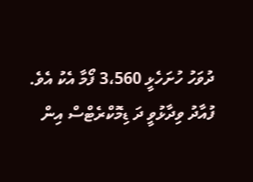ދުވަހު ހުށަހެޅީ 3،560 ފޯމާ އެކު އެވެ.
ފުއާދު ވިދާޅުވީ ދަ ޑިމޮކްރެޓްސް އިން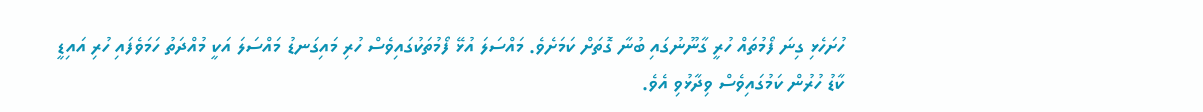ހުށަހެޅި ގިނަ ފޯމުތައް ހުރީ ގާނޫނުގައި ބުނާ ގޮތަށް ކަމަށެވެ. މައްސަލަ އުޅޭ ފޯމުތަކުގައިވެސް ހުރި މައިގަނޑު މައްސަލަ އަކީ މުއްދަތު ހަމަވެފައި ހުރި އައިޑީ ކާޑު ހުރުން ކަމުގައިވެސް ވިދާޅުވި އެވެ.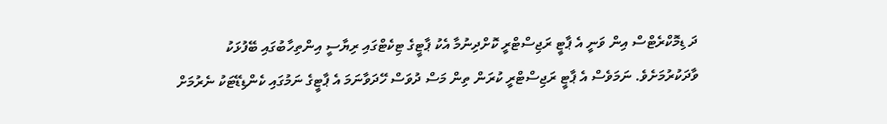ދަ ޑިމޮކްރެޓްސް އިން ވަނީ އެ ޕާޓީ ރަޖިސްޓްރީ ކޮށްދިނުމާ އެކު ޕާޓީގެ ޓިކެޓްގައި ރިޔާސީ އިންތިހާބުގައި ބޭފުޅަކު ވާދަކުރުމަށެވެ. ނަމަވެސް އެ ޕާޓީ ރަޖިސްޓްރީ ކުރަން ތިން މަސް ދުވަސް ހޭދަވާނަމަ އެ ޕާޓީގެ ނަމުގައި ކެންޑިޑޭޓަކު ނެރުމަށް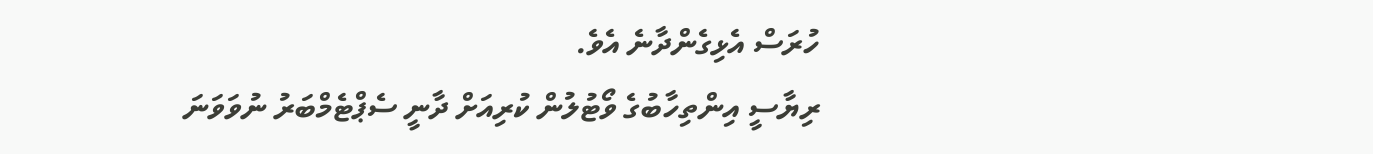ހުރަސް އެޅިގެންދާނެ އެވެ.
ރިޔާސީ އިންތިހާބުގެ ވޯޓުލުން ކުރިއަށް ދާނީ ސެޕްޓެމްބަރު ނުވަވަނަ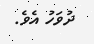ދުވަހު އެވެ.